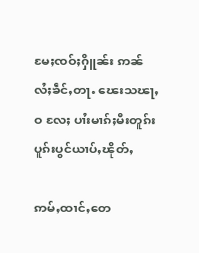မႄႈၸဝ်ႈႁိူၼ်း ဢၼ်လႆႈၶဵင်ႇတႃႉ ၽေးသၽႃႇဝ လႄႈ ပၢႆးမၢၵ်ႈမီးတူၵ်း ပူၵ်းပွင်ယၢပ်ႇၽိုတ်ႇ

ဢမ်ႇထၢင်ႇတေ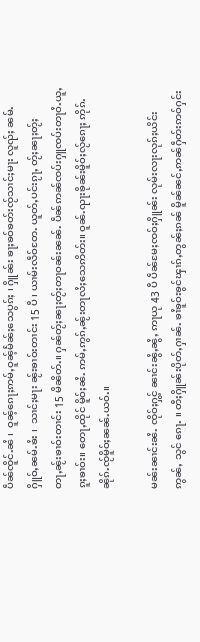ပဵၼ်ၸိူင်ႉၼႆ ၊  ဝူၼ့်ၵေႃႈဢမ်ႇဝူၼ့်မႅၼ်ႈသေပွၵ်ႈ ၊ ႁိူၼ်း ၶႃႈၶဝ်ၶတ်းၸႂ်သၢင်ႈမႃး လူၺ်ႈ ၼမ်ႉႁိူဝ်ႇၼမ်ႉၶႆး ၊  သၢင်ႈမႃး ၼႂ်းၶၢဝ်းတၢင်း 15 ပီ ၊ ယၢမ်းလဵဝ်တႄႉ ယူတ်ႇပင်းၵႂႃႇ တႂ်ႈၼႃႈတႂ်ႈတႃႇၼႂ်းၶၢဝ်းတၢင်း 15 မိၼိတ်ႉ။ ႁၼ်တႂ်ႈၼႃႈတႂ်ႈတႃဝၼ်းၼၼ်ႉ ပဵၼ်ဢၼ်ၸပ်းႁူၸပ်းတႃဝႆႉယူႇၵူႈၶၢဝ်း။ တေႃႇထိုင် မိူဝ်ႈၼႆႉ ဢမ်ႇဢွၵ်ႇၼႂ်းတႃလႆႈသေဢိတ်း။ ဝူၼ်ႉၺႃးၶိုၼ်းမိူဝ်ႈလႂ်ၵေႃႈ ဢိုၵ်ႉၼိုၵ်ႉၸႂ်မိူဝ်ႈၼၼ်ႉယဝ်ႉ။

မၼ်းၼၢင်းၼႆႉ ၸိုဝ်ႈႁွင့် ၼၢင်းၼွႆႇၼွႆႇ ဢႃယု 43 ပီ ပဵၼ်မႄႈၸဝ်ႈႁိူၼ်း လုမ်းလႃးလုၵ်ႈယိင်းဢွၼ်ႇ သွင် ၵေႃႉ ။ တီႈႁိူၼ်းပိုတ်ႇႁၢၼ်ႉ ၶၢႆၶူဝ်းၶွင်ၾၢၵ်ႇတွၼ်ႈၵၼ် မိူၼ်ၼင်ႇဢၼ်ႁဵတ်းဢဝ်ႁင်း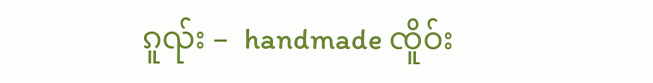ၵူၺ်း –  handmade ၸိူဝ်း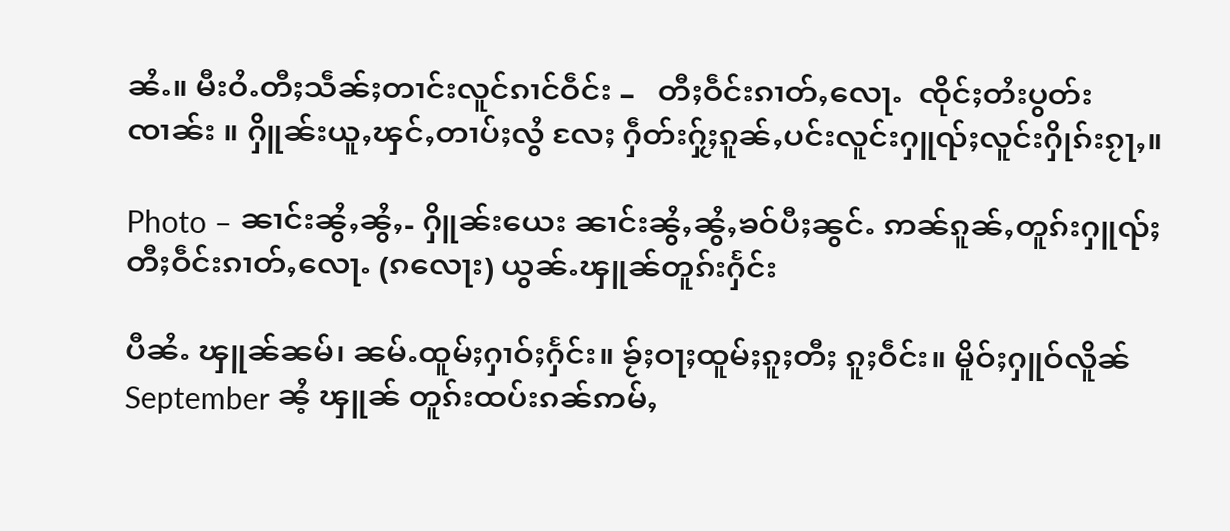ၼႆႉ။ မီးဝႆႉတီႈသဵၼ်ႈတၢင်းလူင်ၵၢင်ဝဵင်း –   တီႈဝဵင်းၵၢတ်ႇလေႃႉ  ၸိုင်ႈတႆးပွတ်းၸၢၼ်း ။ ႁိူၼ်းယူႇၾင်ႇတၢပ်ႈလွႆ လႄႈ ႁဵတ်းႁႂ်ႈၵူၼ်ႇပင်းလူင်းႁူၺ်ႈလူင်းႁိုၵ်းၵႂႃႇ။

Photo – ၼၢင်းၼွႆႇၼွႆႇ- ႁိူၼ်းယေး ၼၢင်းၼွႆႇၼွႆႇၶဝ်ပီႈၼွင်ႉ ဢၼ်ၵူၼ်ႇတူၵ်းႁူၺ်ႈ တီႈဝဵင်းၵၢတ်ႇလေႃႉ (ၵလေႃး) ယွၼ်ႉၾူၼ်တူၵ်းႁႅင်း

ပီၼႆႉ ၾူၼ်ၼမ်၊ ၼမ်ႉထူမ်ႈႁၢဝ်ႈႁႅင်း။ ၶႂ်ႈဝႃႈထူမ်ႈၵူႈတီႈ ၵူႈဝဵင်း။ မိူဝ်ႈႁူဝ်လိူၼ် September ၼႆ့ ၾူၼ် တူၵ်းထပ်းၵၼ်ဢမ်ႇ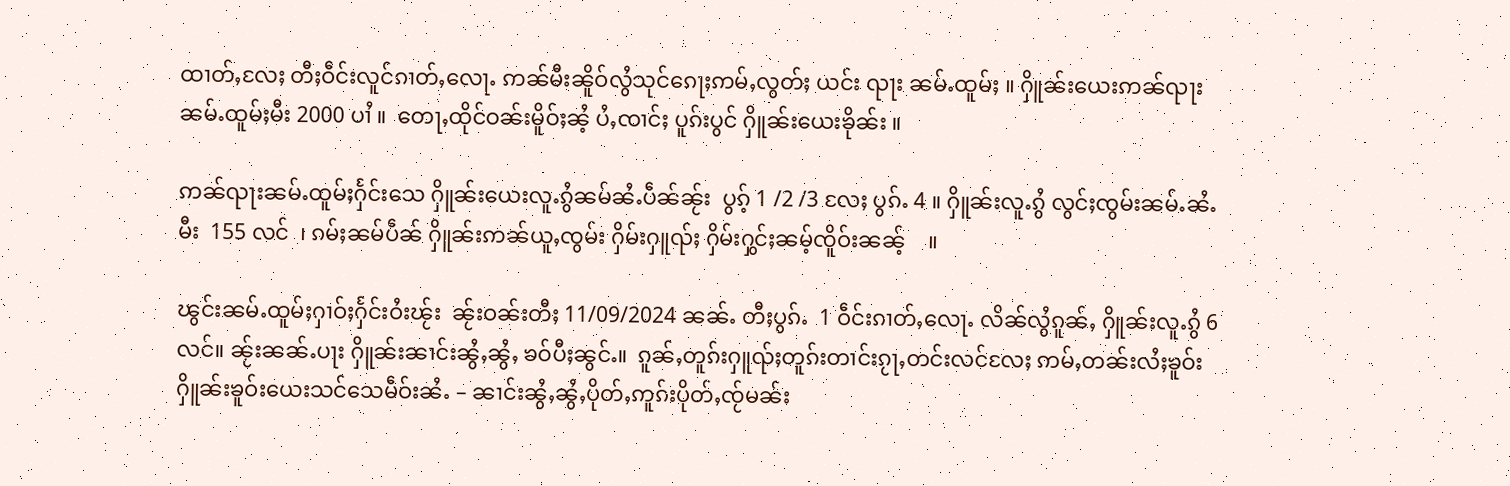ထၢတ်ႇလႄႈ တီႈဝဵင်းလူင်ၵၢတ်ႇလေႃႉ ဢၼ်မီးၼိူဝ်လွႆသုင်ၵေႃႈဢမ်ႇလွတ်ႈ ယင်း ၺႃး ၼမ်ႉထူမ်ႈ ။ ႁိူၼ်းယေးဢၼ်ၺႃး ၼမ်ႉထူမ်ႈမီး 2000 ပၢႆ ။  တေႃႇထိုင်ဝၼ်းမိူဝ်ႈၼႆ့ ပႆႇၸၢင်ႈ ပူၵ်းပွင် ႁိူၼ်းယေးၶိုၼ်း ။

ဢၼ်ၺႃးၼမ်ႉထူမ်ႈႁႅင်းသေ ႁိူၼ်းယေးလူႉၵွႆၼမ်ၼႆႉပဵၼ်ၼႂ်း  ပွၵ့် 1 /2 /3 လႄႈ ပွၵ်ႉ 4 ။ ႁိူၼ်းလူႉၵွႆ လွင်ႈၸွမ်းၼမ်ႉၼႆႉမီး  155 လင်  ၊ ၵမ်ႈၼမ်ပဵၼ် ႁိူၼ်းဢၼ်ယူႇၸွမ်း ႁိမ်းႁူၺ်ႈ ႁိမ်းႁွင်ႈၼမ့်ၸိူဝ်းၼၼ့်    ။

ၽွင်းၼမ်ႉထူမ်ႈႁၢဝ်ႈႁႅင်းဝႆးၽႂ်း  ၼႂ်းဝၼ်းတီႈ 11/09/2024 ၼၼ်ႉ တီႈပွၵ်ႉ  1 ဝဵင်းၵၢတ်ႇလေႃႉ လိၼ်လွႆၵူၼ်ႇ ႁိူၼ်းလူႉၵွႆ 6 လင်။ ၼႂ်းၼၼ်ႉပႃး ႁိူၼ်းၼၢင်းၼွႆႇၼွႆႇ ၶဝ်ပီႈၼွင်ႉ။  ၵူၼ်ႇတူၵ်းႁူၺ်ႈတူၵ်းတၢင်းၵႂႃႇတင်းလင်လႄႈ ဢမ်ႇတၼ်းလႆႈၶူဝ်းႁိူၼ်းၶူဝ်းယေးသင်သေမဵဝ်းၼႆႉ – ၼၢင်းၼွႆႇၼွႆႇပိုတ်ႇဢူၵ်းပိုတ်ႇၸႂ်မၼ်း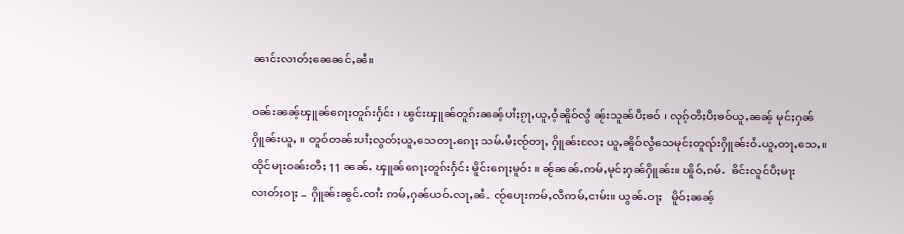ၼၢင်းလၢတ်ႈၼေၼင်ႇၼႆ။

ဝၼ်းၼၼ့်ၾူၼ်ၵေႃႈတူၵ်းႁႅင်း ၊ ၽွင်းၾူၼ်တူၵ်းၼၼ့်ပၢႆႈၵႂႃႇယူႇဝႆ့ၼိူဝ်လွႆ ၼႂ်းသူၼ်ပီႈၶဝ် ၊ လုၵ့်တီႈပီႈၶဝ်ယူႇၼၼ့် မုင်ႈႁၼ်ႁိူၼ်းယူႇ ။ တူဝ်တၼ်းပၢႆႈလွတ်ႈယူႇသေတႃႉၵေႃႈ သမ်ႉမႆႈၸႂ်တႃႇ ႁိူၼ်းလႄႈ ယူႇၼိူဝ်လွႆသေမုင်ႈတူၺ်းႁိူၼ်းဝႆႉယူႇတႃႇသေႇ။ ထိုင်မႃးဝၼ်းတီႈ 11 ၼၼ်ႉ ၾူၼ်ၵေႃႈတူၵ်းႁႅင်း မိူင်းၵေႃႈမူဝ်း ။ ၼႂ်ၼၼ်ႉဢမ်ႇမုင်ႈႁၼ်ႁိူၼ်း။ ၽိူဝ်ႇၵမ်ႉ  ၶိင်းလူင်ပီႈမႃးလၢတ်ႈဝႃႈ – ႁိူၼ်းၼွင်ႉၸၢႆး ဢမ်ႇႁၼ်ယဝ်ႉလႃႇၼႆ- ၸႂ်ပေႃးဢမ်ႇလီဢမ်ႇငၢမ်း။ ယွၼ်ႉဝႃႈ   မိူဝ်ႈၼၼ့်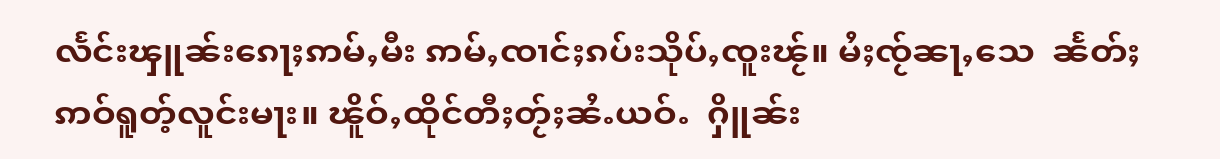လႅင်းၾူၼ်းၵေႃႈဢမ်ႇမီး ဢမ်ႇၸၢင်ႈၵပ်းသိုပ်ႇၸူးၽႂ်။ မႆႈၸႂ်ၼႃႇသေ  ၼႅတ်ႈဢဝ်ရူတ့်လူင်းမႃး။ ၽိူဝ်ႇထိုင်တီႈတႂ်ႈၼႆႉယဝ်ႉ  ႁိူၼ်း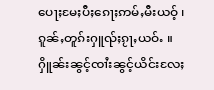ပေႃႈမႄႈပီႈၵေႃႈဢမ်ႇမီးယဝ့် ၊ ၵူၼ်ႇတူၵ်းႁူၺ်ႈၵႂႃႇယဝ်ႉ ။ ႁိူၼ်းၼွင့်ၸၢႆးၼွင့်ယိင်းလႄႈ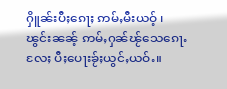ႁိူၼ်းပီႈၵေႃႈ ဢမ်ႇမီးယဝ့် ၊ ၽွင်းၼၼ့် ဢမ်ႇႁၼ်ၽႂ်သေၵေႃႉလႄႈ ပီႈပေႃးၶႂ်ႈယွင်ႇယဝ်ႉ။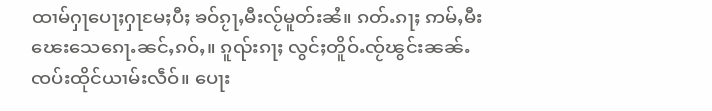ထၢမ်ႁႃပေႃႈႁႃမႄႈပီႈ ၶဝ်ၵႂႃႇမီးလႂ်မူတ်းၼႆ။ ၵတ်ႉၵႃႈ ဢမ်ႇမီးၽေးသေၵေႃႉၼင်ႇၵဝ်ႇ။ ၵူၺ်းၵႃႈ လွင်ႈတိူဝ်ႉၸႂ်ၽွင်းၼၼ်ႉ ၸပ်းထိုင်ယၢမ်းလဵဝ်။ ပေႃး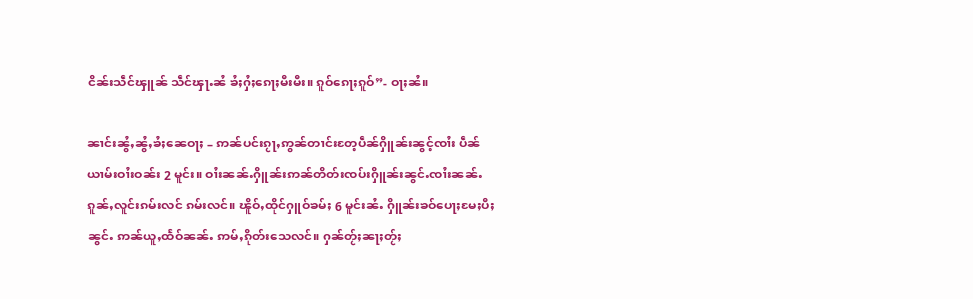ငိၼ်းသဵင်ၾူၼ် သဵင်ၾႃႉၼႆ ၶႆႈႁႆႈၵေႃႈမီးမီး။ ၵူဝ်ၵေႃႈၵူဝ်”- ဝႃႈၼႆ။

ၼၢင်းၼွႆႇၼွႆႇၶႆႈၼေဝႃႈ – ဢၼ်ပင်းၵႂႃႇဢွၼ်တၢင်းတႄ့ပဵၼ်ႁိူၼ်းၼွင့်ၸၢႆး ပဵၼ်ယၢမ်းဝၢႆးဝၼ်း 2 မူင်း။ ဝၢႆးၼၼ်ႉႁိူၼ်းဢၼ်တိတ်းၸပ်းႁိူၼ်းၼွင်ႉၸၢႆးၼၼ်ႉ ၵူၼ်ႇလူင်းၵမ်းလင် ၵမ်းလင်။ ၽိူဝ်ႇထိုင်ႁူဝ်ၶမ်ႈ 6 မူင်းၼႆႉ ႁိူၼ်းၶဝ်ပေႃႈမႄႈပီႈၼွင်ႉ ဢၼ်ယူႇထႅဝ်ၼၼ်ႉ ဢမ်ႇၵိုတ်းသေလင်။ ႁၼ်တႂ်ႈၼႃႈတႂ်ႈ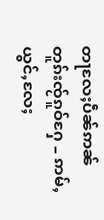တႃလႄႈပဵၼ်ဢၼ် တူၵ်းၸႂ်ၵူဝ်ႁႄ – ဢမ်ႇယွင်ႇလႄႈ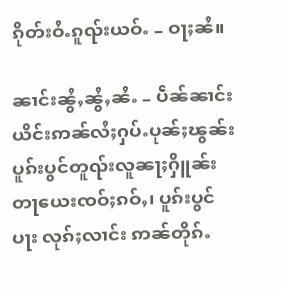ၵိုတ်းဝႆႉၵူၺ်းယဝ်ႉ – ဝႃႈၼႆ။

ၼၢင်းၼွႆႇၼွႆႇၼႆႉ – ပဵၼ်ၼၢင်းယိင်းဢၼ်လႆႈႁပ်ႉပုၼ်ႈၽွၼ်းပူၵ်းပွင်တူၺ်းလူၼႃႈႁိူၼ်းတႃယေးၸဝ်ႈၵဝ်ႇ၊ ပူၵ်းပွင် ပႃး လုၵ်ႈလၢင်း ဢၼ်တိုၵ်ႉ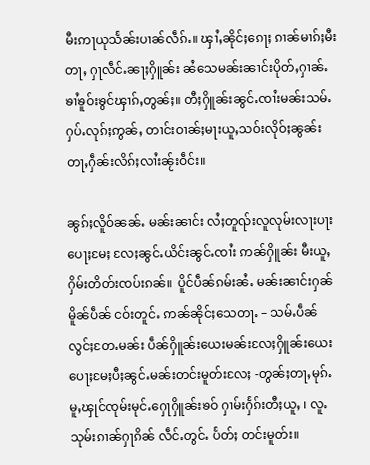မီးဢႃယုသႅၼ်းပၢၼ်လဵၵ်ႉ။ ၾၢႆႇၼိုင်ႈၵေႃႈ ၵၢၼ်မၢၵ်ႈမီးတႃႇ ႁႃလဵင်ႉၼႃႈႁိူၼ်း ၼႆသေမၼ်းၼၢင်းပိုတ်ႇႁၢၼ်ႉၶၢႆၶူဝ်းၶွင်ၾၢၵ်ႇတွၼ်ႈ။ တီႈႁိူၼ်းၼွင်ႉၸၢႆးမၼ်းသမ်ႉ ႁပ်ႉလုၵ်ႈဢွၼ်ႇ တၢင်းဝၢၼ်ႈမႃးယူႇသဝ်းလိုဝ်ႈၼွၼ်း တႃႇႁဵၼ်းလိၵ်ႈလၢႆးၼႂ်းဝဵင်း။

ၼွၵ်ႈလိူဝ်ၼၼ်ႉ မၼ်းၼၢင်း လႆႈတူၺ်းလူလုမ်းလႃးပႃး ပေႃႈမႄႈ လႄႈၼွင်ႉယိင်းၼွင်ႉၸၢႆး ဢၼ်ႁိူၼ်း မီးယူႇႁိမ်းတိတ်းၸပ်းၵၼ်။  ပိူင်ပဵၼ်ၵမ်းၼႆႉ မၼ်းၼၢင်းႁၼ်မိူၼ်ပဵၼ် ငဝ်းတူင်ႉ ဢၼ်ၼိုင်ႈသေတႃႉ – သမ်ႉပဵၼ်လွင်ႈတႄႉမၼ်း ပဵၼ်ႁိူၼ်းယေးမၼ်းလႄႈႁိူၼ်းယေးပေႃႈမႄႈပီႈၼွင်ႉမၼ်းတင်းမူတ်းလႄႈ -တွၼ်ႈတႃႇမုၵ်ႉမူႇၾုင်ၸုမ်းမုင်ႉႁေႃႁိူၼ်းၶဝ် ႁၢမ်းႁႅၵ်းတီႈယူႇ ၊ လူႉသုမ်းၵၢၼ်ႁႃၵိၼ် လဵင်ႉတွင်ႉ ပႅတ်ႈ တင်းမူတ်း။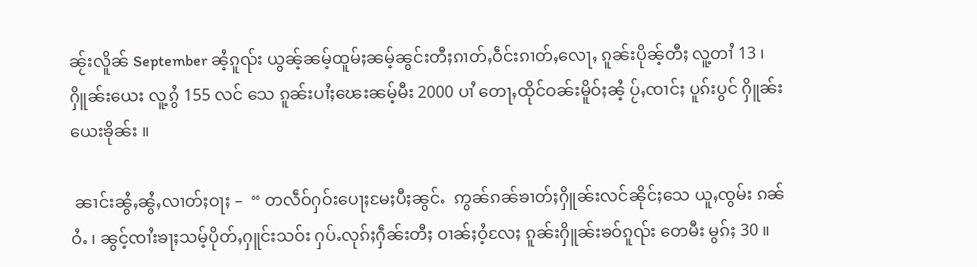ၼႂ်းလိူၼ် September ၼႆ့ၵူၺ်း ယွၼ့်ၼမ့်ထူမ်ႈၼမ့်ၼွင်းတီႈၵၢတ်ႇဝဵင်းၵၢတ်ႇလေႃႇ ၵူၼ်းပိုၼ့်တီႈ လူ့တၢႆ 13 ၊ ႁိူၼ်းယေး လူ့ၵွႆ 155 လင် သေ ၵူၼ်းပၢႆႈၽေးၼမ့်မီး 2000 ပၢႆ တေႃႇထိုင်ဝၼ်းမိူဝ်ႈၼႆ့ ပႂ်ႇၸၢင်ႈ ပူၵ်းပွင် ႁိူၼ်းယေးၶိုၼ်း ။

 ၼၢင်းၼွႆႇၼွႆႇလၢတ်ႈဝႃႈ –  “ တလဵဝ်ႁဝ်းပေႃႈမႄႈပီႈၼွင်ႉ  ဢွၼ်ၵၼ်ၶၢတ်ႈႁိူၼ်းလင်ၼိုင်ႈသေ ယူႇၸွမ်း ၵၼ်ဝႆႉ ၊ ၼွင့်ၸၢႆးၶႃႈသမ့်ပိုတ်ႇႁူင်းသဝ်း ႁပ်ႉလုၵ်ႈႁဵၼ်းတီႈ ဝၢၼ်ႈဝႆ့လႄႈ ၵူၼ်းႁိူၼ်းၶဝ်ၵူၺ်း တေမီး မွၵ်ႈ 30 ။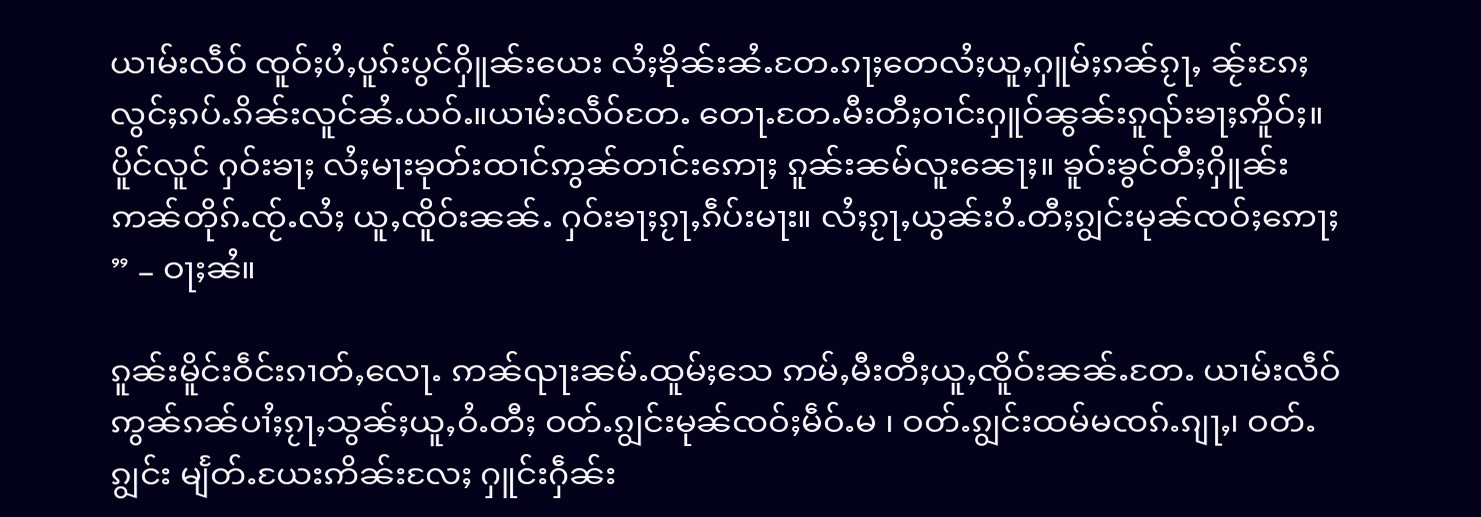ယၢမ်းလဵဝ် ၸူဝ်ႈပႆႇပူၵ်းပွင်ႁိူၼ်းယေး လႆႈၶိုၼ်းၼႆႉတႄႉၵႃႈတေလႆႈယူႇႁူမ်ႈၵၼ်ၵႂႃႇ ၼႂ်းၵႄႈ လွင်ႈၵပ်ႉၵိၼ်းလူင်ၼႆႉယဝ်ႉ။ယၢမ်းလဵဝ်တႄႉ တေႃႉတႄႉမီးတီႈဝၢင်းႁူဝ်ၼွၼ်းၵူၺ်းၶႃႈဢိူဝ်ႈ။ ပိူင်လူင် ႁဝ်းၶႃႈ လႆႈမႃးၶုတ်းထၢင်ဢွၼ်တၢင်းဢေႃႈ ၵူၼ်းၼမ်လူးၼေႃႈ။ ၶူဝ်းၶွင်တီႈႁိူၼ်း ဢၼ်တိုၵ်ႉၸႂ်ႉလႆႈ ယူႇၸိူဝ်းၼၼ်ႉ ႁဝ်းၶႃႈၵႂႃႇၵဵပ်းမႃး။ လႆႈၵႂႃႇယွၼ်းဝႆႉတီႈၵျွင်းမုၼ်ၸဝ်ႈဢေႃႈ ” – ဝႃႈၼႆ။

ၵူၼ်းမိူင်းဝဵင်းၵၢတ်ႇလေႃႉ ဢၼ်ၺႃးၼမ်ႉထူမ်ႈသေ ဢမ်ႇမီးတီႈယူႇၸိူဝ်းၼၼ်ႉတႄႉ ယၢမ်းလဵဝ် ဢွၼ်ၵၼ်ပၢႆႈၵႂႃႇသွၼ်ႈယူႇဝႆႉတီႈ ဝတ်ႉၵျွင်းမုၼ်ၸဝ်ႈမဵဝ်ႉမ ၊ ဝတ်ႉၵျွင်းထမ်မၸၵ်ႉၵျႃႇ၊ ဝတ်ႉၵျွင်း မျႅတ်ႉယႄးဢိၼ်းလႄႈ ႁူင်းႁဵၼ်း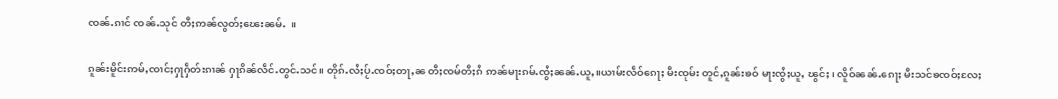ၸၼ်ႉၵၢင် ၸၼ်ႉသုင် တီႈဢၼ်လွတ်ႈၽေးၼမ်ႉ  ။

ၵူၼ်းမိူင်းဢမ်ႇၸၢင်ႈႁႃႁဵတ်းၵၢၼ် ႁႃၵိၼ်လဵင်ႉတွင်ႉသင်။ တိုၵ်ႉလႆႈပႂ်ႉၸဝ်ႈတႃႇၼ တီႈၸမ်တီႈၵႆ ဢၼ်မႃးၵမ်ႉၸွႆႈၼၼ်ႉယူႇ။ယၢမ်းလဵဝ်ၵေႃႈ မီးၸုမ်း တူင်ႇၵူၼ်းၶဝ် မႃးၸွႆႈယူႇ ၽွင်ႈ ၊ လိူဝ်ၼၼ်ႉၵေႃႈ မီးသင်ၶၸဝ်ႈလႄႈ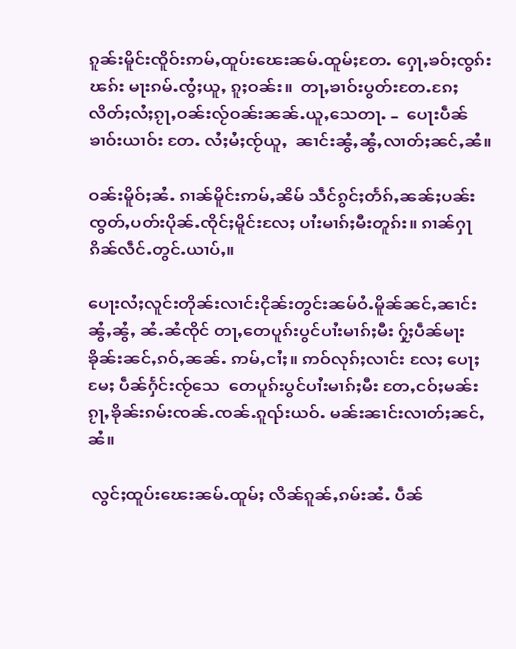ၵူၼ်းမိူင်းၸိူဝ်းဢမ်ႇထူပ်းၽေးၼမ်ႉထူမ်ႈတႄႉ ႁေႃႇၶဝ်ႈၸွၵ်းၽၵ်း မႃးၵမ်ႉၸွႆႈယူႇ ၵူႈဝၼ်း။  တႃႇၶၢဝ်းပွတ်းတႄႉၵႄႈလိတ်ႈလႆႈၵႂႃႇဝၼ်းလႂ်ဝၼ်းၼၼ်ႉယူႇသေတႃႉ –  ပေႃးပဵၼ်ၶၢဝ်းယၢဝ်း တႄႉ လႆႈမႆႈၸႂ်ယူႇ  ၼၢင်းၼွႆႇၼွႆႇလၢတ်ႈၼင်ႇၼႆ။

ဝၼ်းမိူဝ်ႈၼႆႉ ၵၢၼ်မိူင်းဢမ်ႇၼိမ် သဵင်ၵွင်ႈတႅၵ်ႇၼၼ်ႈပၼ်းၸွတ်ႇပတ်းပိုၼ်ႉၸိုင်ႈမိူင်းလႄႈ ပၢႆးမၢၵ်ႈမီးတူၵ်း။ ၵၢၼ်ႁႃၵိၼ်လဵင်ႉတွင်ႉယၢပ်ႇ။

ပေႃးလႆႈလူင်းတိုၼ်းလၢင်းငိုၼ်းတွင်းၼမ်ဝႆႉမိူၼ်ၼင်ႇၼၢင်းၼွႆႇၼွႆႇ ၼႆႉၼႆၸိုင် တႃႇတေပူၵ်းပွင်ပၢႆးမၢၵ်ႈမီး ႁႂ်ႈပဵၼ်မႃး ၶိုၼ်းၼင်ႇၵဝ်ႇၼၼ်ႉ ဢမ်ႇငၢႆႈ။ ဢဝ်လုၵ်ႈလၢင်း လႄႈ ပေႃႈမႄႈ ပဵၼ်ႁႅင်းၸႂ်သေ  တေပူၵ်းပွင်ပၢႆးမၢၵ်ႈမီး တႄႇငဝ်ႈမၼ်းၵႂႃႇၶိုၼ်းၵမ်းၸၼ်ႉၸၼ်ႉၵူၺ်းယဝ်ႉ မၼ်းၼၢင်းလၢတ်ႈၼင်ႇၼႆ။

 လွင်ႈထူပ်းၽေးၼမ်ႉထူမ်ႈ လိၼ်ၵူၼ်ႇၵမ်းၼႆႉ ပဵၼ်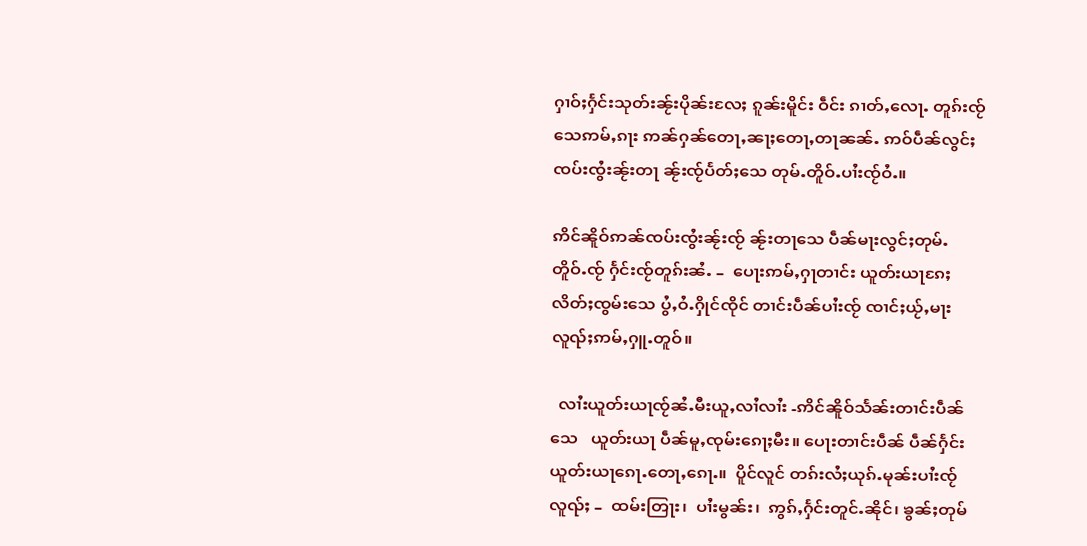ႁၢဝ်ႈႁႅင်းသုတ်းၼႂ်းပိုၼ်းလႄႈ ၵူၼ်းမိူင်း ဝဵင်း ၵၢတ်ႇလေႃႉ တူၵ်းၸႂ်သေဢမ်ႇၵႃး ဢၼ်ႁၼ်တေႃႇၼႃႈတေႃႇတႃၼၼ်ႉ ဢဝ်ပဵၼ်လွင်ႈၸပ်းၸွႆးၼႂ်းတႃ ၼႂ်းၸႂ်ပႅတ်ႈသေ တုမ်ႉတိူဝ်ႉပၢႆးၸႂ်ဝႆႉ။

ဢိင်ၼိူဝ်ဢၼ်ၸပ်းၸွႆးၼႂ်းၸႂ် ၼႂ်းတႃသေ ပဵၼ်မႃးလွင်ႈတုမ်ႉတိူဝ်ႉၸႂ် ႁႅင်းၸႂ်တူၵ်းၼႆႉ –  ပေႃးဢမ်ႇႁႃတၢင်း ယူတ်းယႃၵႄႈလိတ်ႈၸွမ်းသေ ပွႆႇဝႆႉႁိုင်ၸိုင် တၢင်းပဵၼ်ပၢႆးၸႂ် ၸၢင်ႈယႂ်ႇမႃးလူၺ်ႈဢမ်ႇႁူႉတူဝ်။

  လၢႆးယူတ်းယႃၸႂ်ၼႆႉမီးယူႇလၢႆလၢႆး -ဢိင်ၼိူဝ်သႅၼ်းတၢင်းပဵၼ်သေ   ယူတ်းယႃ ပဵၼ်မူႇၸုမ်းၵေႃႈမီး။ ပေႃးတၢင်းပဵၼ် ပဵၼ်ႁႅင်း ယူတ်းယႃၵေႃႉတေႃႇၵေႃႉ။  ပိူင်လူင် တၵ်းလႆႈယုၵ်ႉမုၼ်းပၢႆးၸႂ်လူၺ်ႈ –  ထမ်းတြႃး၊  ပၢႆးမွၼ်း၊  ဢွၵ်ႇႁႅင်းတူင်ႉၼိုင်၊ ၶွၼ်ႈတုမ်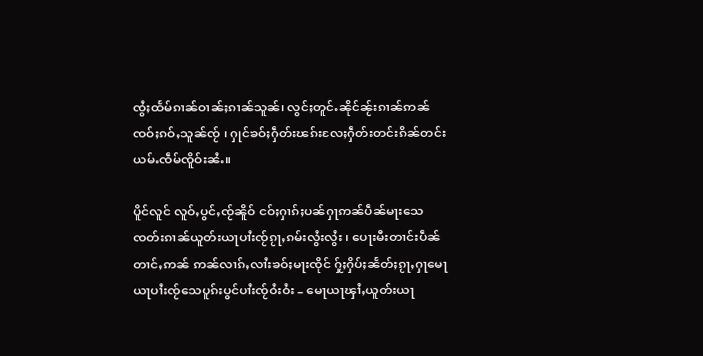ၸွႆႈထႅမ်ၵၢၼ်ဝၢၼ်ႈၵၢၼ်သူၼ်၊ လွင်ႈတူင်ႉၼိုင်ၼႂ်းၵၢၼ်ဢၼ်ၸဝ်ႈၵဝ်ႇသူၼ်ၸႂ် ၊ ႁုင်ၶဝ်ႈႁဵတ်းၽၵ်းလႄႈႁဵတ်းတင်းၵိၼ်တင်းယမ်ႉၸဵမ်ၸိူဝ်းၼႆႉ။

ပိူင်လူင် လူဝ်ႇပွင်ႇၸႂ်ၼိူဝ် ငဝ်ႈႁၢၵ်ႈပၼ်ႁႃဢၼ်ပဵၼ်မႃးသေ ၸတ်းၵၢၼ်ယူတ်းယႃပၢႆးၸႂ်ၵႂႃႇၵမ်းလွႆးလွႆး ၊ ပေႃးမီးတၢင်းပဵၼ်တၢင်ႇဢၼ် ဢၼ်လၢၵ်ႇလၢႆးၶဝ်ႈမႃးၸိုင် ႁႂ်ႈႁိပ်ႈၼႅတ်ႈၵႂႃႇႁႃမေႃယႃပၢႆးၸႂ်သေပူၵ်းပွင်ပၢႆးၸႂ်ဝႆးဝႆး – မေႃယႃၾၢႆႇယူတ်းယႃ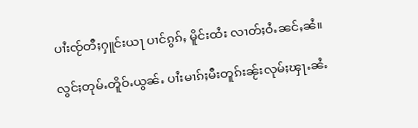ပၢႆးၸႂ်တီႈႁူင်းယႃ ပၢင်ၵွၵ်ႇ မိူင်းထႆး လၢတ်ႈဝႆႉၼင်ႇၼႆ။

လွင်ႈတုမ်ႉတိူဝ်ႉယွၼ်ႉ ပၢႆးမၢၵ်ႈမီးတူၵ်းၼႂ်းလုမ်ႈၾႃႉၼႆႉ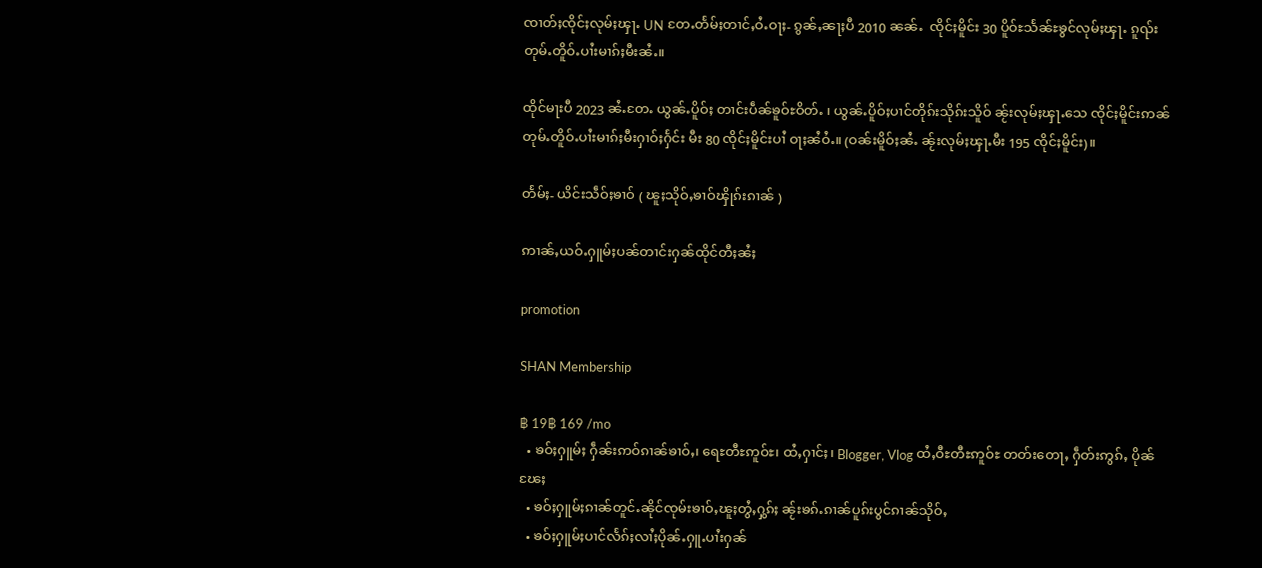ၸၢတ်ႈၸိုင်ႈလုမ်ႈၾႃႉ UN တႄႉတႅမ်ႈတၢင်ႇဝႆႉဝႃႈ- ၵွၼ်ႇၼႃႈပီ 2010 ၼၼ်ႉ  ၸိုင်ႈမိူင်း 30 ပိူဝ်ႊသႅၼ်ႊၶွင်လုမ်ႈၾႃႉ ၵူၺ်း တုမ်ႉတိူဝ်ႉပၢႆးမၢၵ်ႈမီးၼႆႉ။

ထိုင်မႃးပီ 2023 ၼႆႉတႄႉ ယွၼ်ႉပိူဝ်ႈ တၢင်းပဵၼ်ၶူဝ်ႊဝိတ်ႉ ၊ ယွၼ်ႉပိူဝ်ႈပၢင်တိုၵ်းသိုၵ်းသိူဝ် ၼႂ်းလုမ်ႈၾႃႉသေ ၸိုင်ႈမိူင်းဢၼ်တုမ်ႉတိူဝ်ႉပၢႆးမၢၵ်ႈမီးႁၢဝ်ႈႁႅင်း မီး 80 ၸိုင်ႈမိူင်းပၢႆ ဝႃႈၼႆဝႆႉ။ (ဝၼ်းမိူဝ်ႈၼႆႉ ၼႂ်းလုမ်ႈၾႃႉမီး 195 ၸိုင်ႈမိူင်း)။

တႅမ်ႈ- ယိင်းသဵဝ်ႈၶၢဝ် ( ၽူႈသိုဝ်ႇၶၢဝ်ၾိုၵ်းၵၢၼ် )

ဢၢၼ်ႇယဝ်ႉႁူမ်ႈပၼ်တၢင်းႁၼ်ထိုင်တီႈၼႆႈ

promotion

SHAN Membership

฿ 19฿ 169 /mo
  • ၶဝ်ႈႁူမ်ႈ ႁဵၼ်းဢဝ်ၵၢၼ်ၶၢဝ်ႇ၊ ရေႊတီႊဢူဝ်ႊ၊ ထႆႇႁၢင်ႈ၊ Blogger, Vlog ထႆႇဝီႊတီႊဢူဝ်ႊ တတ်းတေႃႇ ႁဵတ်းဢွၵ်ႇ ပိုၼ်ၽႄႈ
  • ၶဝ်ႈႁူမ်ႈၵၢၼ်တူင်ႉၼိုင်ၸုမ်းၶၢဝ်ႇၽူႈတွႆႇႁွၵ်ႈ ၼႂ်းၶၵ်ႉၵၢၼ်ပူၵ်းပွင်ၵၢၼ်သိုဝ်ႇ
  • ၶဝ်ႈႁူမ်ႈပၢင်လႅၵ်ႈလၢႆႈပိုၼ်ႉႁူႉပၢႆးႁၼ်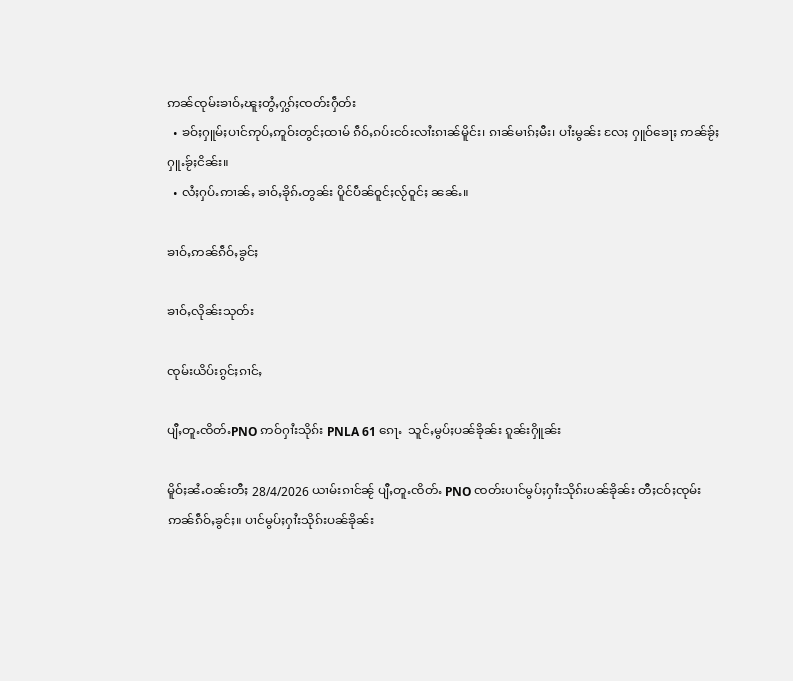ဢၼ်ၸုမ်းၶၢဝ်ႇၽူႈတွႆႇႁွၵ်ႈၸတ်းႁဵတ်း
  • ၶဝ်ႈႁူမ်ႈပၢင်ဢုပ်ႇဢူဝ်းတွင်ႈထၢမ် ၵဵဝ်ႇၵပ်းငဝ်းလၢႆးၵၢၼ်မိူင်း၊ ၵၢၼ်မၢၵ်ႈမီး၊ ပၢႆးမွၼ်း လႄႈ ႁူဝ်ၶေႃႈ ဢၼ်ၶႂ်ႈႁူႉၶႂ်ႈငိၼ်း။
  • လႆႈႁပ်ႉဢၢၼ်ႇ ၶၢဝ်ႇၶိုၵ်ႉတွၼ်း ပိူင်ပဵၼ်ဝူင်ႈလႂ်ဝူင်ႈ ၼၼ်ႉ။

ၶၢဝ်ႇဢၼ်ၵဵဝ်ႇၶွင်ႈ

ၶၢဝ်ႇလိုၼ်းသုတ်း

ၸုမ်းယိပ်းၵွင်ႈၵၢင်ႇ

ပျီႇတူႉၸိတ်ႉPNO ဢဝ်ႁၢႆးသိုၵ်း PNLA 61 ၵေႃႉ  သူင်ႇမွပ်ႈပၼ်ၶိုၼ်း ၵူၼ်းႁိူၼ်း

မိူဝ်ႈၼႆႉဝၼ်းတီႈ 28/4/2026 ယၢမ်းၵၢင်ၼႂ် ပျီႇတူႉၸိတ်ႉ PNO ၸတ်းပၢင်မွပ်ႈႁၢႆးသိုၵ်းပၼ်ၶိုၼ်း တီႈငဝ်ႈၸုမ်းဢၼ်ၵဵဝ်ႇၶွင်ႈ။ ပၢင်မွပ်ႈႁၢႆးသိုၵ်းပၼ်ၶိုၼ်း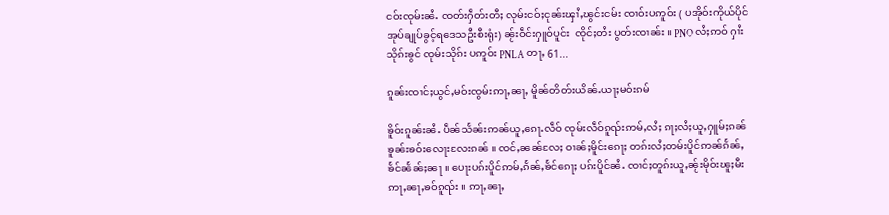ငဝ်းၸုမ်းၼႆႉ ၸတ်းႁဵတ်းတီႈ လုမ်းငဝ်ႈငုၼ်းၾၢႆႇၽွင်းငမ်း ၸၢဝ်းပဢူဝ်း ( ပအိုဝ်းကိုယ်ပိုင်အုပ်ချုပ်ခွင့်ရဒေသဦးစီးရုံး) ၼႂ်းဝဵင်းႁူဝ်ပူင်း  ၸိုင်ႈတႆး ပွတ်းၸၢၼ်း ။ PNO လႆႈဢဝ် ႁၢႆးသိုၵ်းၶွင် ၸုမ်းသိုၵ်း ပဢူဝ်း PNLA တႃႇ 61...

ၵူၼ်းၸၢင်ႈယွင်ႇမဝ်းၸွမ်းဢႃႇၼႃႇ မိူၼ်တိတ်းယိၼ်ႉယႃႈမဝ်းၵမ်

ၶိူဝ်းၵူၼ်းၼႆႉ ပဵၼ်သႅၼ်းဢၼ်ယူႇၵေႃႉလဵဝ် ၸုမ်းလဵဝ်ၵူၺ်းဢမ်ႇလႆႈ ၵႃႈလႆႈယူႇႁူမ်ႈၵၼ် ၶူၼ်းၶဝ်းလေႃးလႄးၵၼ် ။ ၸင်ႇၼၼ်လႄႈ ဝၢၼ်ႈမိူင်းၵေႃႈ တၵ်းလႆႈတမ်းပိူင်ဢၼ်ၵႅၼ်ႇၶႅင်ၼႅၼ်ႈၼႃ ။ ပေႃးပၵ်းပိူင်ဢမ်ႇၵႅၼ်ႇၶႅင်ၵေႃႈ ပၵ်းပိူင်ၼႆႉ ၸၢင်ႈတူၵ်းယူႇၼႂ်းမိုဝ်းၽူႈမီးဢႃႇၼႃႇၶဝ်ၵူၺ်း ။ ဢႃႇၼႃႇ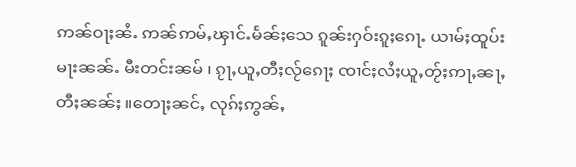ဢၼ်ဝႃႈၼႆႉ ဢၼ်ဢမ်ႇၾၢင်ႉမႅၼ်ႈသေ ၵူၼ်းႁဝ်းၵူႈၵေႃႉ ယၢမ်ႈထူပ်းမႃးၼၼ်ႉ မီးတင်းၼမ် ၊ ၵႂႃႇယူႇတီႈလႂ်ၵေႃႈ ၸၢင်ႈလႆႈယူႇတႂ်ႈဢႃႇၼႃႇတီႈၼၼ်ႈ ။တေႃႈၼင်ႇ လုၵ်ႈဢွၼ်ႇ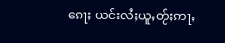ၵေႃႈ ယင်းလႆႈယူႇတႂ်ႈဢႃႇ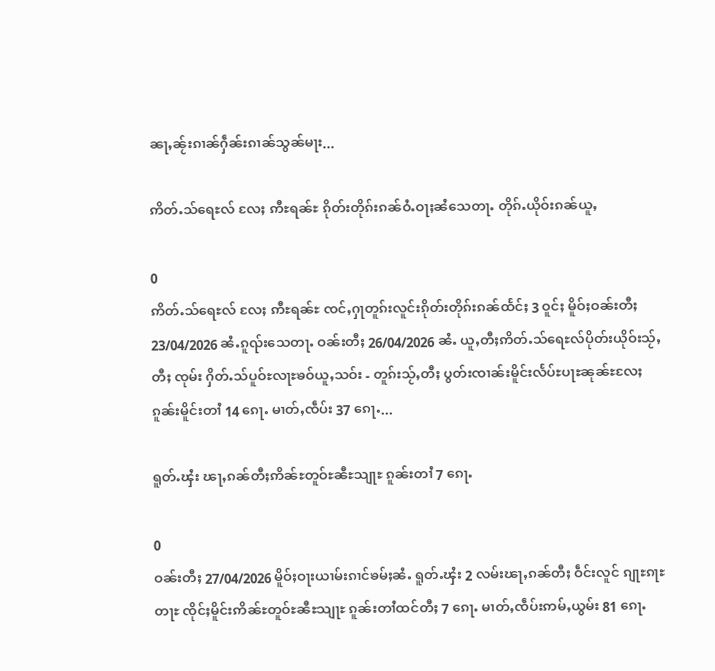ၼႃႇၼႂ်းၵၢၼ်ႁဵၼ်းၵၢၼ်သွၼ်မႃး...

ဢိတ်ႉသ်ရေႊလ် လႄႈ ဢီႊရၼ်ႊ ၵိုတ်းတိုၵ်းၵၼ်ဝႆႉဝႃႈၼႆသေတႃႉ တိုၵ်ႉယိုဝ်းၵၼ်ယူႇ

0
ဢိတ်ႉသ်ရေႊလ် လႄႈ ဢီႊရၼ်ႊ ၸင်ႇႁႃတူၵ်းလူင်းၵိုတ်းတိုၵ်းၵၼ်ထႅင်ႈ 3 ဝူင်ႈ မိူဝ်ႈဝၼ်းတီႈ 23/04/2026 ၼႆႉၵူၺ်းသေတႃႉ ဝၼ်းတီႈ 26/04/2026 ၼႆႉ ယူႇတီႈဢိတ်ႉသ်ရေႊလ်ပိုတ်းယိုဝ်းသႂ်ႇတီႈ ၸုမ်း ႁိတ်ႉသ်ပူဝ်ႊလႃႊၶဝ်ယူႇသဝ်း - တူၵ်းသႂ်ႇတီႈ ပွတ်းၸၢၼ်းမိူင်းလႅပ်ႊပႃႊၼုၼ်ႊလႄႈ ၵူၼ်းမိူင်းတၢႆ 14 ၵေႃႉ မၢတ်ႇၸဵပ်း 37 ၵေႃႉ...

ရူတ်ႉၾႆး ၽႃႇၵၼ်တီႈဢိၼ်ႊတူဝ်ႊၼီႊသျႃႊ ၵူၼ်းတၢႆ 7 ၵေႃႉ

0
ဝၼ်းတီႈ 27/04/2026 မိူဝ်ႈဝႃးယၢမ်းၵၢင်ၶမ်ႈၼႆႉ ရူတ်ႉၾႆး 2 လမ်းၽႃႇၵၼ်တီႈ ဝဵင်းလူင် ၵျႃႊၵႃႊတႃႊ ၸိုင်ႈမိူင်းဢိၼ်ႊတူဝ်ႊၼီႊသျႃႊ ၵူၼ်းတၢႆထင်တီႈ 7 ၵေႃႉ မၢတ်ႇၸဵပ်းဢမ်ႇယွမ်း 81 ၵေႃႉ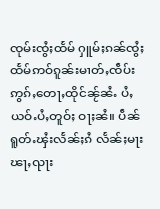ၸုမ်းၸွႆႈထႅမ် ႁူမ်ႈၵၼ်ၸွႆႈထႅမ်ဢဝ်ၵူၼ်းမၢတ်ႇၸဵပ်းဢွၵ်ႇတေႃႇထိုင်ၼႂ်ၼႆႉ ပႆႇယဝ်ႉပႆႇတူဝ်ႈ ဝႃႈၼႆ။ ပဵၼ်ရူတ်ႉၾႆးလႅၼ်ႈၵႆ လႅၼ်ႈမႃးၽႃႇၺႃး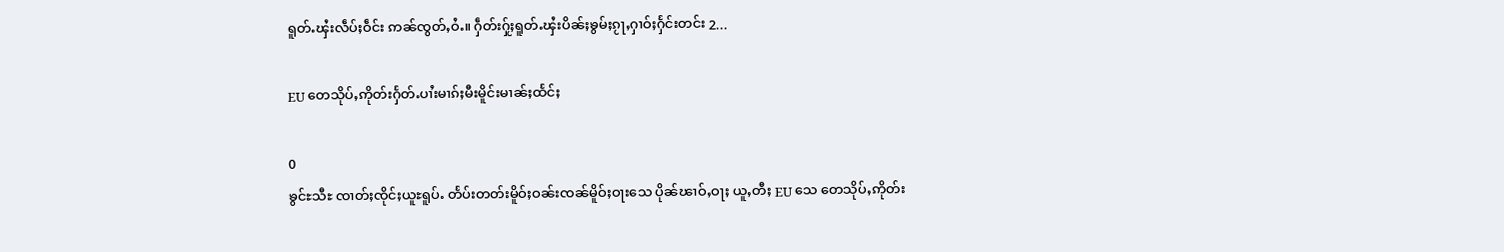ရူတ်ႉၾႆးလဵပ်ႈဝဵင်း ဢၼ်ၸွတ်ႇဝႆႉ။ ႁဵတ်းႁႂ်ႈရူတ်ႉၾႆးပိၼ်ႈၶွမ်ႈၵႂႃႇႁၢဝ်ႈႁႅင်းတင်း 2...

EU တေသိုပ်ႇဢိုတ်းႁႅတ်ႉပၢႆးမၢၵ်ႈမီးမိူင်းမၢၼ်ႈထႅင်ႈ

0
ၶွင်ႊသီႊ ၸၢတ်ႈၸိုင်ႈယူႊရူပ်ႉ တႅပ်းတတ်းမိူဝ်ႈဝၼ်းၸၼ်မိူဝ်ႈဝႃးသေ ပိုၼ်ၽၢဝ်ႇဝႃႈ ယူႇတီႈ EU သေ တေသိုပ်ႇဢိုတ်း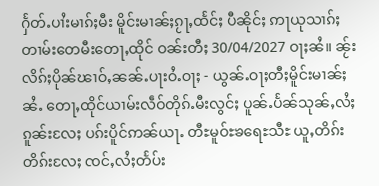ႁႅတ်ႉပၢႆးမၢၵ်ႈမီး မိူင်းမၢၼ်ႈၵႂႃႇထႅင်ႈ ပီၼိုင်ႈ ဢႃယုသၢၵ်ႈတၢမ်းတေမီးတေႃႇထိုင် ဝၼ်းတီႈ 30/04/2027 ဝႃႈၼႆ။ ၼႂ်းလိၵ်ႈပိုၼ်ၽၢဝ်ႇၼၼ်ႉပႃးဝႆႉဝႃႈ - ယွၼ်ႉဝႃႈတီႈမိူင်းမၢၼ်ႈၼႆႉ တေႃႇထိုင်ယၢမ်းလဵဝ်တိုၵ်ႉမီးလွင်ႈ ပူၼ်ႉပႅၼ်သုၼ်ႇလႆႈၵူၼ်းလႄႈ ပၵ်းပိူင်ဢၼ်ယႃႉ တီႊမူဝ်ႊၶရေႊသီႊ ယူႇတိၵ်းတိၵ်းလႄႈ ၸင်ႇလႆႈတႅပ်း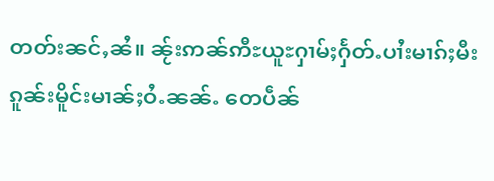တတ်းၼင်ႇၼႆ။ ၼႂ်းဢၼ်ဢီႊယူႊႁၢမ်ႈႁႅတ်ႉပၢႆးမၢၵ်ႈမီးၵူၼ်းမိူင်းမၢၼ်ႈဝႆႉၼၼ်ႉ တေပဵၼ်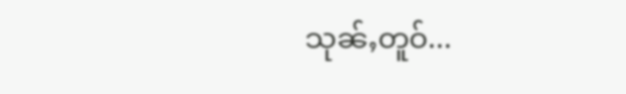သုၼ်ႇတူဝ်...